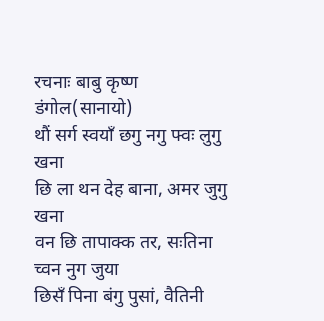रचनाः बाबु कृष्ण डंगोल(सानायो)
थौं सर्ग स्वयाँ छगु नगु फ्वः लुगु खना
छि ला थन देह बाना, अमर जुगु खना
वन छि तापाक्क तर, सःतिना च्वन नुग जुया
छिसँ पिना बंगु पुसां, वैतिनी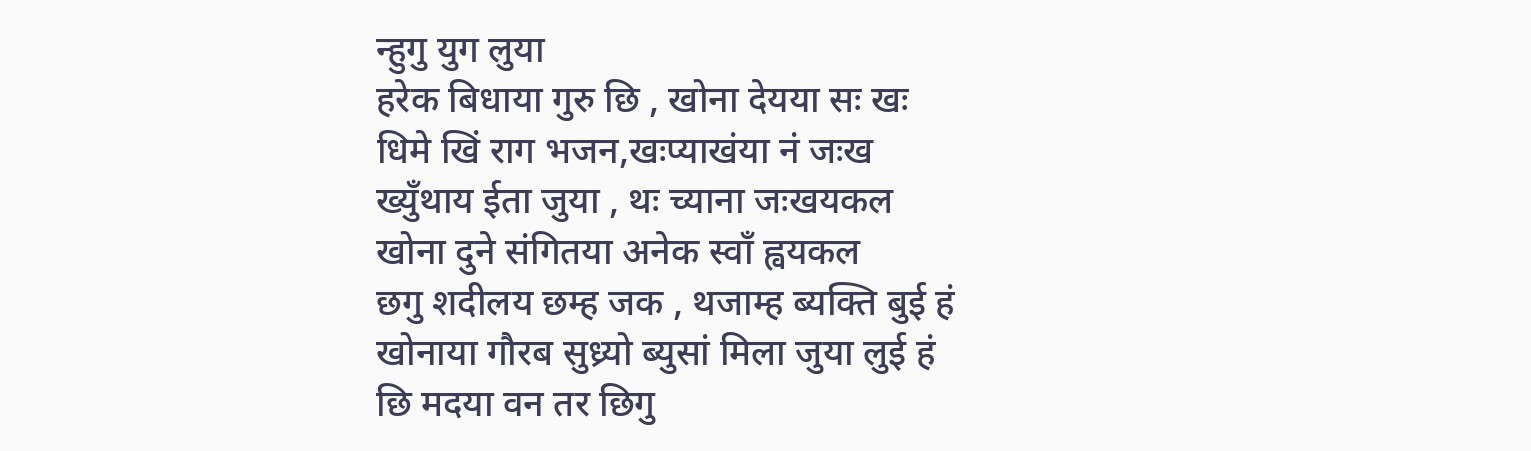न्हुगु युग लुया
हरेक बिधाया गुरु छि , खोना देयया सः खः
धिमे खिं राग भजन,खःप्याखंया नं जःख
ख्युँथाय ईता जुया , थः च्याना जःखयकल
खोना दुने संगितया अनेक स्वाँ ह्वयकल
छगु शदीलय छम्ह जक , थजाम्ह ब्यक्ति बुई हं
खोनाया गौरब सुध्र्यो ब्युसां मिला जुया लुई हं
छि मदया वन तर छिगु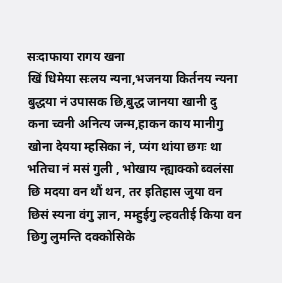सःदाफाया रागय खना
खिं धिमेया सःलय न्यना,भजनया किर्तनय न्यना
बुद्धया नं उपासक छि,बुद्ध जानया खानी दु
कना च्वनी अनित्य जन्म,हाकन काय मानीगु
खोना देयया म्हसिका नं, प्यंग थांया छगः था
भतिचा नं मसं गुली , भोखाय न्ह्याक्को ब्वलंसा
छि मदया वन थौं थन, तर इतिहास जुया वन
छिसं स्यना वंगु ज्ञान, मम्हुईगु ल्हवतीई किया वन
छिगु लुमन्ति दक्कोसिके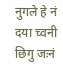नुगले हे नं दया च्वनी
छिगु जःनं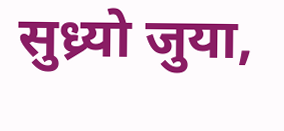सुध्र्यो जुया,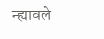न्ह्यावले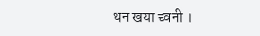थन खया च्वनी ।